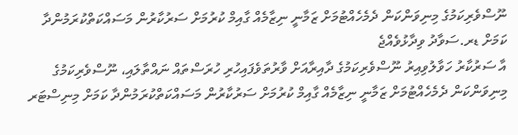ނޫސްވެރިކަމުގެ މިނިވަންކަން ދެމެހެއްޓުމަށް ޒަމާނީ ނިޒާމެއް ގާއިމް ކުރުމަށް ސަރުކާރުން މަސައްކަތްކުރަމުންދާ ކަމަށް ޑރ.ސަވާދު ވިދާޅުވެއްޖެ
އާ ސަރުކާރު ހަވާލުވިއިރު ނޫސްވެރިކަމުގެ ދާއިރާއަށް ވާރުތަވެފައިހުރި ހުރަސްތައް ނައްތާލައި، ނޫސްވެރިކަމުގެ މިނިވަންކަން ދެމެހެއްޓުމަށް ޒަމާނީ ނިޒާމެއް ގާއިމް ކުރުމަށް ސަރުކާރުން މަސައްކަތްކުރަމުންދާ ކަމަށް މިނިސްޓަރ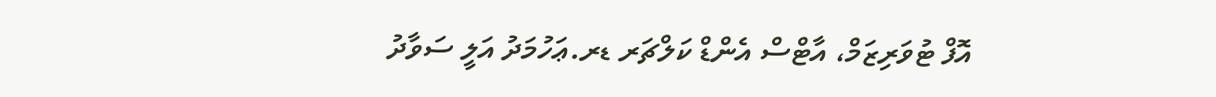އޮފް ޓުވަރިޒަމް، އާޓްސް އެންޑް ކަލްޗަރ ޑރ.ޢަހުމަދު އަލީ ސަވާދު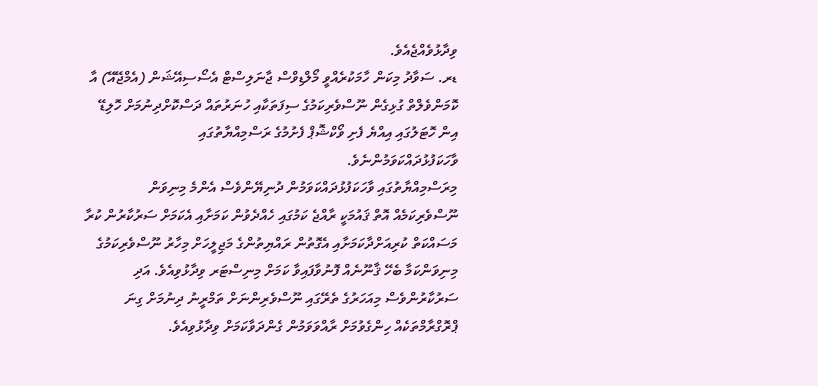ވިދާޅުވެއްޖެއެވެ.
ޑރ. ސަވާދު މިކަން ހާމަކުރެއްވީ މޯލްޑިވްސް ޖާނަލިސްޓް އެސޯސިއޭޝަން (އެމްޖޭއޭ) އާ ކޮމަންވެލްތް ގުޅިގެން ނޫސްވެރިކަމުގެ ސިފަތަކާއި ހުނަރުތައް ދަސްކޮށްދިނުމަށް ހޮލިޑޭ އިން ހޮޓަލުގައި އިއްޔެ ފެށި ވޯކްޝޮޕް ފެށުމުގެ ރަސްމިއްޔާތުގައި ވާހަކަފުޅުދައްކަވަމުންނެވެ.
މިރަސްމިއްޔާތުގައި ވާހަކަފުޅުދައްކަވަމުން ދުނިޔޭންވެސް އެންމެ މިނިވަން ނޫސްވެރިކަމެއް އޮތް ޤައުމަކީ ރާއްޖެ ކަމުގައި ހެއްދެވުން ކަމަށާއި އެކަމަށް ސަރުކާރުން ކުރާ މަސައްކަތް ކުރިއަށްދާކަމަށާއި އެގޮތުން ރައްޔިތުންގެ މަޖިލީހަށް މިހާރު ނޫސްވެރިކަމުގެ މިނިވަންކަމާ ބެހޭ ޤާނޫނެއް ފޮނުވާފައިވާ ކަމަށް މިނިސްޓަރ ވިދާޅުވިއެވެ. އަދި ސަރުކާރުންވެސް މިއަހަރުގެ ތެރޭގައި ނޫސްވެރިންނަށް ތަމްރީނު ދިނުމަށް ގިނަ ޕްރޮގްރާމްތަކެއް ހިންގެވުމަށް ރާއްވަވަމުން ގެންދަވާކަމަށް ވިދާޅުވިއެވެ.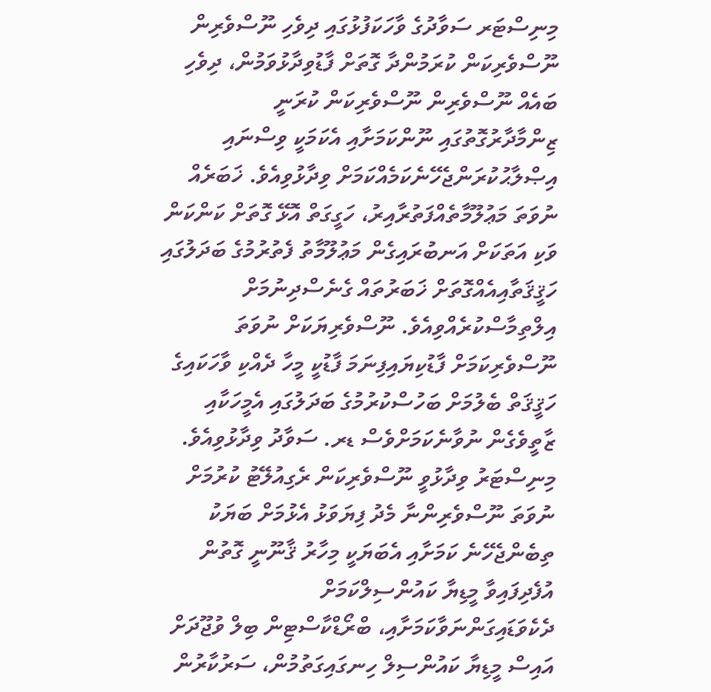މިނިސްޓަރ ސަވާދުގެ ވާހަކަފުޅުގައި ދިވެހި ނޫސްވެރިން ނޫސްވެރިކަން ކުރަމުންދާ ގޮތަށް ފާޑުވިދާޅުވަމުން، ދިވެހި ބައެއް ނޫސްވެރިން ނޫސްވެރިކަން ކުރަނީ ޒިންމާދާރުގޮތުގައި ނޫންކަމަށާއި އެކަމަކީ ވިސްނައި އިޞްލާޙުކުރަންޖެހޭނެކަމެއްކަމަށް ވިދާޅުވިއެވެ. ޚަބަރެއް ނުވަތަ މަޢުލޫމާތެއްފަތުރާއިރު، ހަގީގަތް އޮޅޭ ގޮތަށް ކަންކަން ވަކި އަތަކަށް އަނބުރައިގެން މަޢުލޫމާތު ފެތުރުމުގެ ބަދަލުގައި ހަޤީޤަތާއިއެއްގޮތަށް ޚަބަރުތައް ގެނެސްދިނުމަށް އިލްތިމާސްކުރެއްވިއެވެ. ނޫސްވެރިޔަކަށް ނުވަތަ ނޫސްވެރިކަމަށް ފާޑުކިޔައިފިނަމަ ފާޑުކީ މީހާ ދެއްކި ވާހަކައިގެ ހަޤީޤަތް ބެލުމަށް ބަހުސްކުރުމުގެ ބަދަލުގައި އެމީހަކާއި ޒާތީވެގެން ނުވާނެކަމަށްވެސް ޑރ. ސަވާދު ވިދާޅުވިއެވެ.
މިނިސްޓަރު ވިދާޅުވީ ނޫސްވެރިކަން ރެގިއުލޭޓު ކުރުމަށް ނުވަތަ ނޫސްވެރިންނާ މެދު ފިޔަވަޅު އެޅުމަށް ބަޔަކު ތިބެންޖެހޭނެ ކަމަށާއި އެބަޔަކީ މިހާރު ޤާނޫނީ ގޮތުން އުފެދިފައިވާ މީޑިޔާ ކައުންސިލްކަމަށް ދެކެވަޑައިގަންނަވާކަމަށާއި، ބްރޯޑްކާސްޓިން ބިލް ވުޖޫދަށް އައިސް މީޑިޔާ ކައުންސިލް ހިނގައިގަތުމުން، ސަރުކާރުން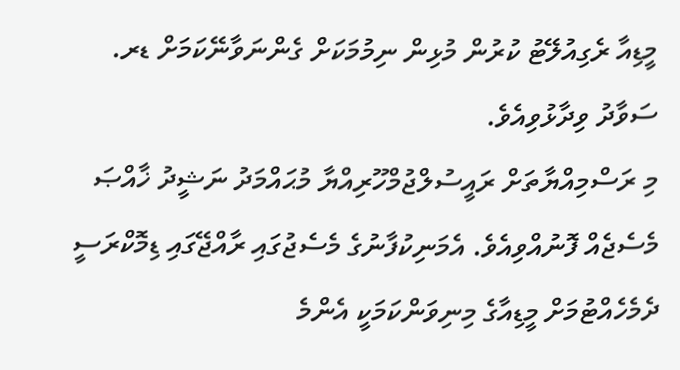މީޑިއާ ރެގިއުލޭޓު ކުރުން މުޅިން ނިމުމަކަށް ގެންނަވާނޭކަމަށް ޑރ. ސަވާދު ވިދާޅުވިއެވެ.
މި ރަސްމިއްޔާތަށް ރައީސުލްޖުމްހޫރިއްޔާ މުޙައްމަދު ނަޝީދު ޚާއްޞަ މެސެޖެއް ފޮނުއްވިއެވެ. އެމަނިކުފާނުގެ މެސެޖުގައި ރާއްޖޭގައި ޑިމޮކްރަސީ ދެމެހެއްޓުމަށް މީޑިއާގެ މިނިވަންކަމަކީ އެންމެ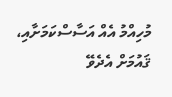މުހިއްމު އެއް އަސާސްކަމަށާއި، ޤައުމަށް އެދެވޭ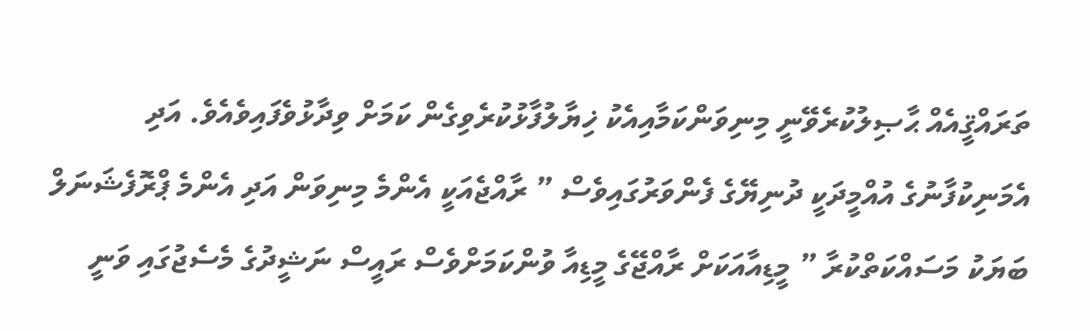ތަރައްޤީއެއް ޙާޞިލުކުރެވޭނީ މިނިވަންކަމާއިއެކު ޚިޔާލުފާޅުކުރެވިގެން ކަމަށް ވިދާޅުވެފައިވެއެވެ. އަދި އެމަނިކުފާނުގެ އުއްމީދަކީ ދުނިޔޭގެ ފެންވަރުގައިވެސް ” ރާއްޖެއަކީ އެންމެ މިނިވަން އަދި އެންމެ ޕްރޮފެޝަނަލް ބަޔަކު މަސައްކަތްކުރާ ” މީޑިއާއަކަށް ރާއްޖޭގެ މީޑިއާ ވުންކަމަށްވެސް ރައީސް ނަޝީދުގެ މެސެޖުގައި ވަނީ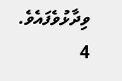ވިދާޅުވެފައެވެ.
4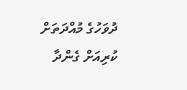ދުވަހުގެ މުއްދަތަށް ކުރިއަށް ގެންދާ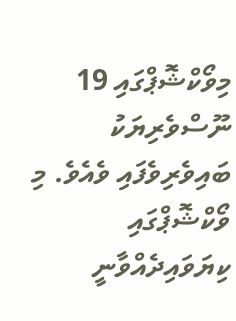މިވޯކްޝޮޕްގައި 19 ނޫސްވެރިޔަކު ބައިވެރިވެފައި ވެއެވެ. މި ވޯކްޝޮޕްގައި ކިޔަވައިދެއްވާނީ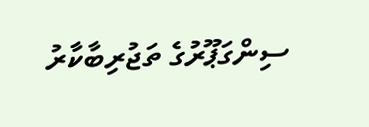ސިންގަޕޫރުގެ ތަޖުރިބާކާރު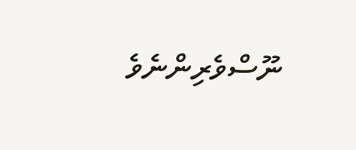ނޫސްވެރިންނެވެ